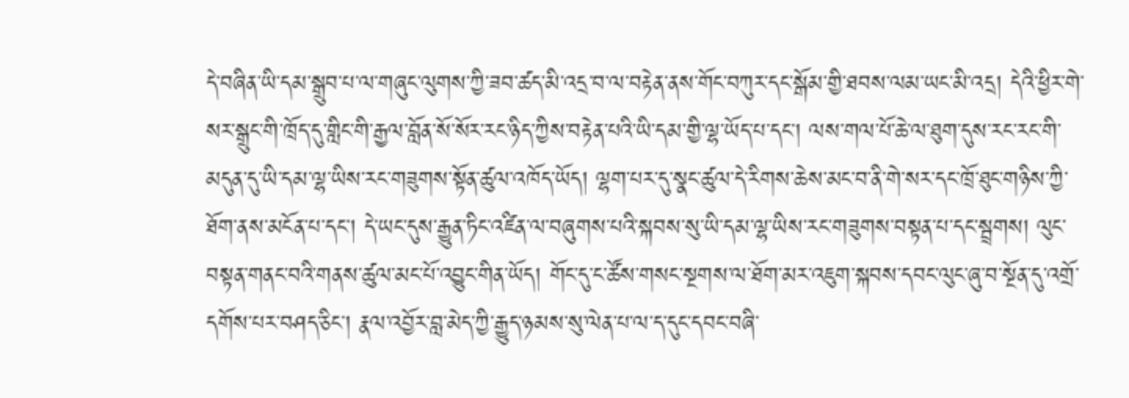དེ་བཞིན་ཡི་དམ་སྒྲུབ་པ་ལ་གཞུང་ལུགས་ཀྱི་ཟབ་ཚད་མི་འདྲ་བ་ལ་བརྟེན་ནས་གོང་བཀུར་དང་སྒོམ་གྱི་ཐབས་ལམ་ཡང་མི་འདྲ། དེའི་ཕྱིར་གེ་སར་སྒྲུང་གི་ཁྲོད་དུ་གླིང་གི་རྒྱལ་བློན་སོ་སོར་རང་ཉིད་ཀྱིས་བརྟེན་པའི་ཡི་དམ་གྱི་ལྷ་ཡོད་པ་དང་། ལས་གལ་པོ་ཆེ་ལ་ཐུག་དུས་རང་རང་གི་མདུན་དུ་ཡི་དམ་ལྷ་ཡིས་རང་གཟུགས་སྟོན་ཚུལ་འཁོད་ཡོད། ལྷག་པར་དུ་སྣང་ཚུལ་དེ་རིགས་ཆེས་མང་བ་ནི་གེ་སར་དང་ཁྲོ་ཐུང་གཉིས་ཀྱི་ཐོག་ནས་མངོན་པ་དང་། དེ་ཡང་དུས་རྒྱུན་ཏིང་འཛིན་ལ་བཞུགས་པའི་སྐབས་སུ་ཡི་དམ་ལྷ་ཡིས་རང་གཟུགས་བསྟན་པ་དང་སྦྲགས། ལུང་བསྟན་གནང་བའི་གནས་ཚུལ་མང་པོ་འབྱུང་གིན་ཡོད། གོང་དུ་ང་ཚོས་གསང་སྔགས་ལ་ཐོག་མར་འཇུག་སྐབས་དབང་ལུང་ཞུ་བ་སྔོན་དུ་འགྲོ་དགོས་པར་བཤད་ཅིང་། རྣལ་འབྱོར་བླ་མེད་ཀྱི་རྒྱུད་ཉམས་སུ་ལེན་པ་ལ་ད་དུང་དབང་བཞི་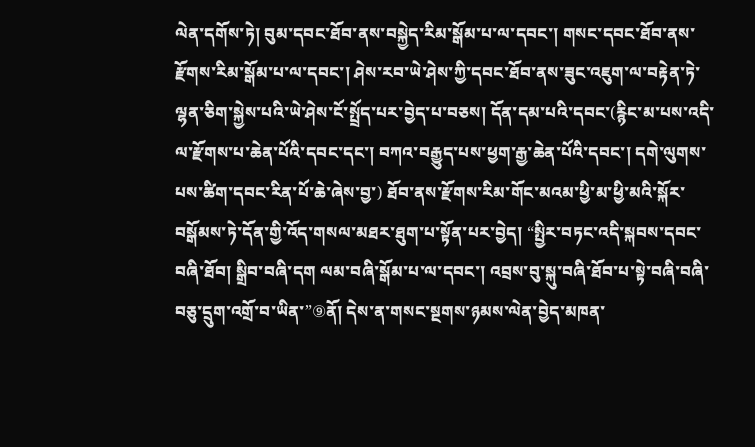ལེན་དགོས་ཏེ། བུམ་དབང་ཐོབ་ནས་བསྐྱེད་རིམ་སྒོམ་པ་ལ་དབང་། གསང་དབང་ཐོབ་ནས་རྫོགས་རིམ་སྒོམ་པ་ལ་དབང་། ཤེས་རབ་ཡེ་ཤེས་ཀྱི་དབང་ཐོབ་ནས་ཟུང་འཇུག་ལ་བརྟེན་ཏེ་ལྷན་ཅིག་སྐྱེས་པའི་ཡེ་ཤེས་ངོ་སྤྲོད་པར་བྱེད་པ་བཅས། དོན་དམ་པའི་དབང་(རྙིང་མ་པས་འདི་ལ་རྫོགས་པ་ཆེན་པོའི་དབང་དང་། བཀའ་བརྒྱུད་པས་ཕྱག་རྒྱ་ཆེན་པོའི་དབང་། དགེ་ལུགས་པས་ཚིག་དབང་རིན་པོ་ཆེ་ཞེས་བྱ་) ཐོབ་ནས་རྫོགས་རིམ་གོང་མའམ་ཕྱི་མ་ཕྱི་མའི་སྐོར་བསྒོམས་ཏེ་དོན་གྱི་འོད་གསལ་མཐར་ཐུག་པ་སྟོན་པར་བྱེད། “སྤྱིར་བཏང་འདི་སྐབས་དབང་བཞི་ཐོབ། སྒྲིབ་བཞི་དག ལམ་བཞི་སྒོམ་པ་ལ་དབང་། འབྲས་བུ་སྐུ་བཞི་ཐོབ་པ་སྟེ་བཞི་བཞི་བཅུ་དྲུག་འགྲོ་བ་ཡིན་”⑨ནོ། དེས་ན་གསང་སྔགས་ཉམས་ལེན་བྱེད་མཁན་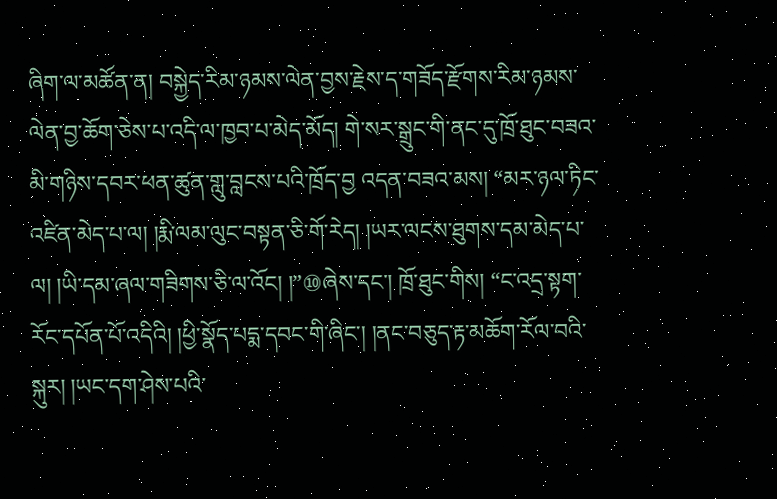ཞིག་ལ་མཚོན་ན། བསྐྱེད་རིམ་ཉམས་ལེན་བྱས་རྗེས་ད་གཟོད་རྫོགས་རིམ་ཉམས་ལེན་བྱ་ཆོག་ཅེས་པ་འདི་ལ་ཁྱབ་པ་མེད་མོད། གེ་སར་སྒྲུང་གི་ནང་དུ་ཁྲོ་ཐུང་བཟའ་མི་གཉིས་དབར་ཕན་ཚུན་གླུ་བླངས་པའི་ཁྲོད་བྱ འདན་བཟའ་མས། “མར་ཉལ་ཏིང་འཛིན་མེད་པ་ལ། །རྨི་ལམ་ལུང་བསྟན་ཅི་གོ་རེད། །ཡར་ལངས་ཐུགས་དམ་མེད་པ་ལ། །ཡི་དམ་ཞལ་གཟིགས་ཅི་ལ་འོང། །”⑩ཞེས་དང་། ཁྲོ་ཐུང་གིས། “ང་འདྲ་སྟག་རོང་དཔོན་པོ་འདིའི། །ཕྱི་སྣོད་པདྨ་དབང་གི་ཞིང་། །ནང་བཅུད་རྟ་མཆོག་རོལ་བའི་སྐུར། །ཡང་དག་ཤེས་པའི་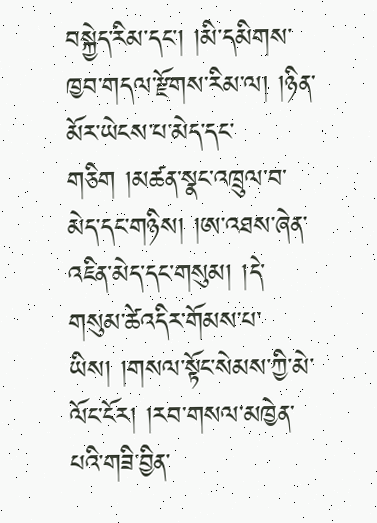བསྐྱེད་རིམ་དང་། །མི་དམིགས་ཁྱབ་གདལ་རྫོགས་རིམ་ལ། །ཉིན་མོར་ཡེངས་པ་མེད་དང་གཅིག །མཚན་སྣང་འཁྲུལ་བ་མེད་དང་གཉིས། །ཨ་འཐས་ཞེན་འཇིན་མེད་དང་གསུམ། །དེ་གསུམ་ཚེའདིར་གོམས་པ་ཡིས། །གསལ་སྟོང་སེམས་ཀྱི་མེ་ལོང་ངོར། །རབ་གསལ་མཁྱེན་པའི་གཟི་བྱིན་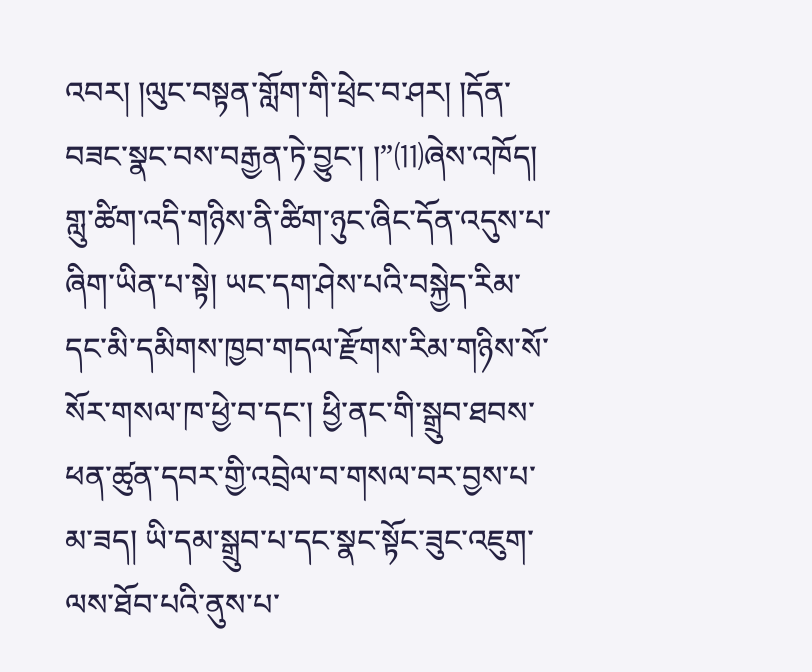འབར། །ལུང་བསྟན་གློག་གི་ཕྲེང་བ་ཤར། །དོན་བཟང་སྣང་བས་བརྒྱན་ཏེ་བྱུང་། །”⑾ཞེས་འཁོད། གླུ་ཚིག་འདི་གཉིས་ནི་ཚིག་ཉུང་ཞིང་དོན་འདུས་པ་ཞིག་ཡིན་པ་སྟེ། ཡང་དག་ཤེས་པའི་བསྐྱེད་རིམ་དང་མི་དམིགས་ཁྱབ་གདལ་རྫོགས་རིམ་གཉིས་སོ་སོར་གསལ་ཁ་ཕྱེ་བ་དང་། ཕྱི་ནང་གི་སྒྲུབ་ཐབས་ཕན་ཚུན་དབར་གྱི་འབྲེལ་བ་གསལ་བར་བྱས་པ་མ་ཟད། ཡི་དམ་སྒྲུབ་པ་དང་སྣང་སྟོང་ཟུང་འཇུག་ལས་ཐོབ་པའི་ནུས་པ་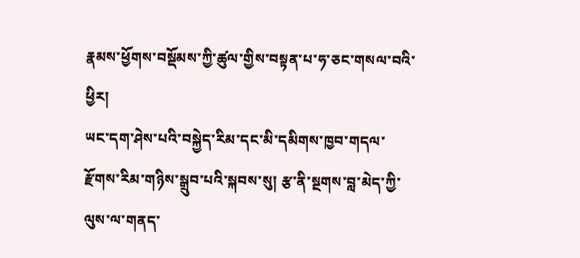རྣམས་ཕྱོགས་བསྡོམས་ཀྱི་ཚུལ་གྱིས་བསྟན་པ་ཧ་ཅང་གསལ་བའི་ཕྱིར།
ཡང་དག་ཤེས་པའི་བསྐྱེད་རིམ་དང་མི་དམིགས་ཁྱབ་གདལ་རྫོགས་རིམ་གཉིས་སྒྲུབ་པའི་སྐབས་སུ། རྩ་ནི་སྔགས་བླ་མེད་ཀྱི་ལུས་ལ་གནད་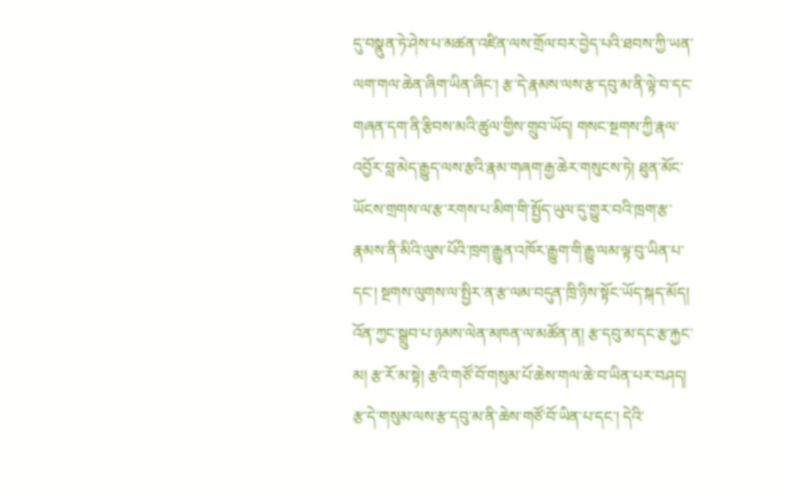དུ་བསྣུན་ཏེ་ཤེས་པ་མཚན་འཛིན་ལས་གྲོལ་བར་བྱེད་པའི་ཐབས་ཀྱི་ཡན་ལག་གལ་ཆེན་ཞིག་ཡིན་ཞིང་། རྩ་དེ་རྣམས་ལས་རྩ་དབུ་མ་ནི་ལྟེ་བ་དང་གཞན་དག་ནི་རྩིབས་མའི་ཚུལ་གྱིས་གྲུབ་ཡོད། གསང་སྔགས་ཀྱི་རྣལ་འབྱོར་བླ་མེད་རྒྱུད་ལས་རྩའི་རྣམ་གཞག་རྒྱ་ཆེར་གསུངས་ཏེ། ཐུན་མོང་ཡོངས་གྲགས་ལ་རྩ་རགས་པ་མིག་གི་སྤྱོད་ཡུལ་དུ་གྱུར་བའི་ཁྲག་རྩ་རྣམས་ནི་མིའི་ལུས་པོའི་ཁྲག་རྒྱུན་འཁོར་རྒྱུག་གི་རྒྱུ་ལམ་ལྟ་བུ་ཡིན་པ་དང་། སྔགས་ལུགས་ལ་སྤྱིར་ན་རྩ་ལམ་བདུན་ཁྲི་ཉིས་སྟོང་ཡོད་སྐད་མོད། འོན་ཀྱང་སྒྲུབ་པ་ཉམས་ལེན་མཁན་ལ་མཚོན་ན། རྩ་དབུ་མ་དང་རྩ་རྐྱང་མ། རྩ་རོ་མ་སྟེ། རྩའི་གཙོ་བོ་གསུམ་པོ་ཆེས་གལ་ཆེ་བ་ཡིན་པར་བཤད། རྩ་དེ་གསུམ་ལས་རྩ་དབུ་མ་ནི་ཆེས་གཙོ་བོ་ཡིན་པ་དང་། དེའི་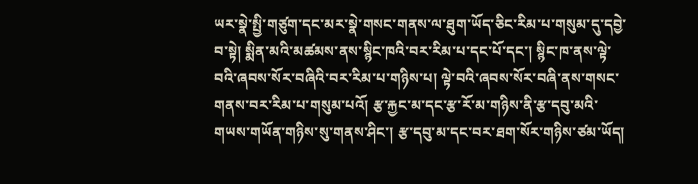ཡར་སྣེ་སྤྱི་གཙུག་དང་མར་སྣེ་གསང་གནས་ལ་ཐུག་ཡོད་ཅིང་རིམ་པ་གསུམ་དུ་དབྱེ་བ་སྟེ། སྨིན་མའི་མཚམས་ནས་སྙིང་ཁའི་བར་རིམ་པ་དང་པོ་དང་། སྙིང་ཁ་ནས་ལྟེ་བའི་ཞབས་སོར་བཞིའི་བར་རིམ་པ་གཉིས་པ། ལྟེ་བའི་ཞབས་སོར་བཞི་ནས་གསང་གནས་བར་རིམ་པ་གསུམ་པའོ། རྩ་རྐྱང་མ་དང་རྩ་རོ་མ་གཉིས་ནི་རྩ་དབུ་མའི་གཡས་གཡོན་གཉིས་སུ་གནས་ཤིང་། རྩ་དབུ་མ་དང་བར་ཐག་སོར་གཉིས་ཙམ་ཡོད།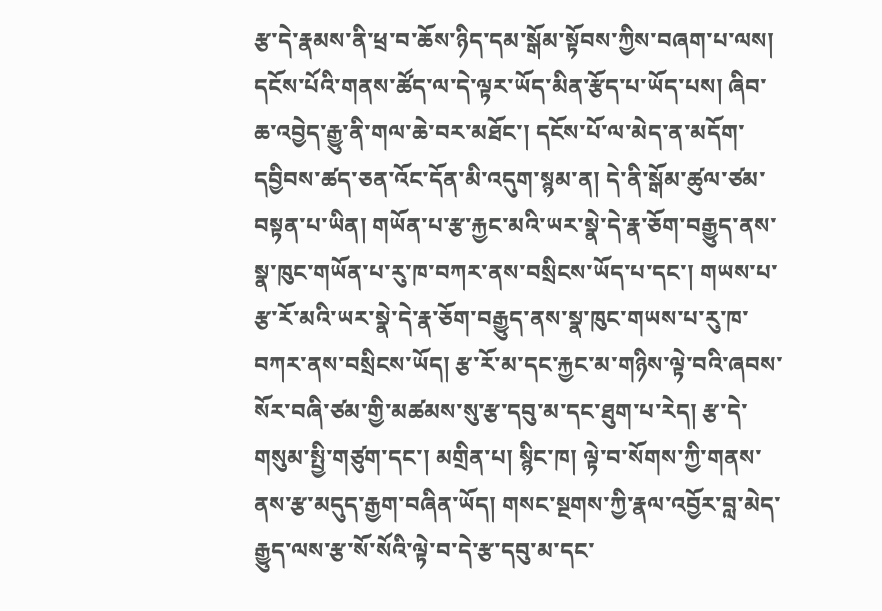རྩ་དེ་རྣམས་ནི་ཕྲ་བ་ཆོས་ཉིད་དམ་སྒོམ་སྟོབས་ཀྱིས་བཞག་པ་ལས། དངོས་པོའི་གནས་ཚོད་ལ་དེ་ལྟར་ཡོད་མིན་རྩོད་པ་ཡོད་པས། ཞིབ་ཆ་འབྱེད་རྒྱུ་ནི་གལ་ཆེ་བར་མཐོང་། དངོས་པོ་ལ་མེད་ན་མདོག་དབྱིབས་ཚད་ཅན་འོང་དོན་མི་འདུག་སྙམ་ན། དེ་ནི་སྒོམ་ཚུལ་ཙམ་བསྟན་པ་ཡིན། གཡོན་པ་རྩ་རྐྱང་མའི་ཡར་སྣེ་དེ་རྣ་ཅོག་བརྒྱུད་ནས་སྣ་ཁུང་གཡོན་པ་རུ་ཁ་བཀར་ནས་བསྲིངས་ཡོད་པ་དང་། གཡས་པ་རྩ་རོ་མའི་ཡར་སྣེ་དེ་རྣ་ཅོག་བརྒྱུད་ནས་སྣ་ཁུང་གཡས་པ་རུ་ཁ་བཀར་ནས་བསྲིངས་ཡོད། རྩ་རོ་མ་དང་རྐྱང་མ་གཉིས་ལྟེ་བའི་ཞབས་སོར་བཞི་ཙམ་གྱི་མཚམས་སུ་རྩ་དབུ་མ་དང་ཐུག་པ་རེད། རྩ་དེ་གསུམ་སྤྱི་གཙུག་དང་། མགྲིན་པ། སྙིང་ཁ། ལྟེ་བ་སོགས་ཀྱི་གནས་ནས་རྩ་མདུད་རྒྱག་བཞིན་ཡོད། གསང་སྔགས་ཀྱི་རྣལ་འབྱོར་བླ་མེད་རྒྱུད་ལས་རྩ་སོ་སོའི་ལྟེ་བ་དེ་རྩ་དབུ་མ་དང་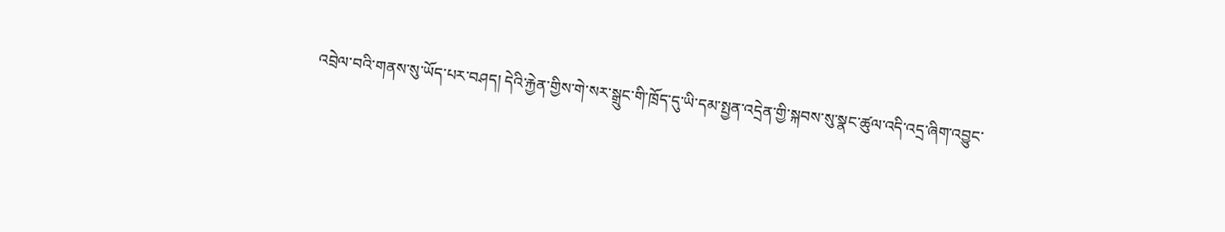འབྲེལ་བའི་གནས་སུ་ཡོད་པར་བཤད། དེའི་རྐྱེན་གྱིས་གེ་སར་སྒྲུང་གི་ཁྲོད་དུ་ཡི་དམ་སྤྱན་འདྲེན་གྱི་སྐབས་སུ་སྣང་ཚུལ་འདི་འདྲ་ཞིག་འབྱུང་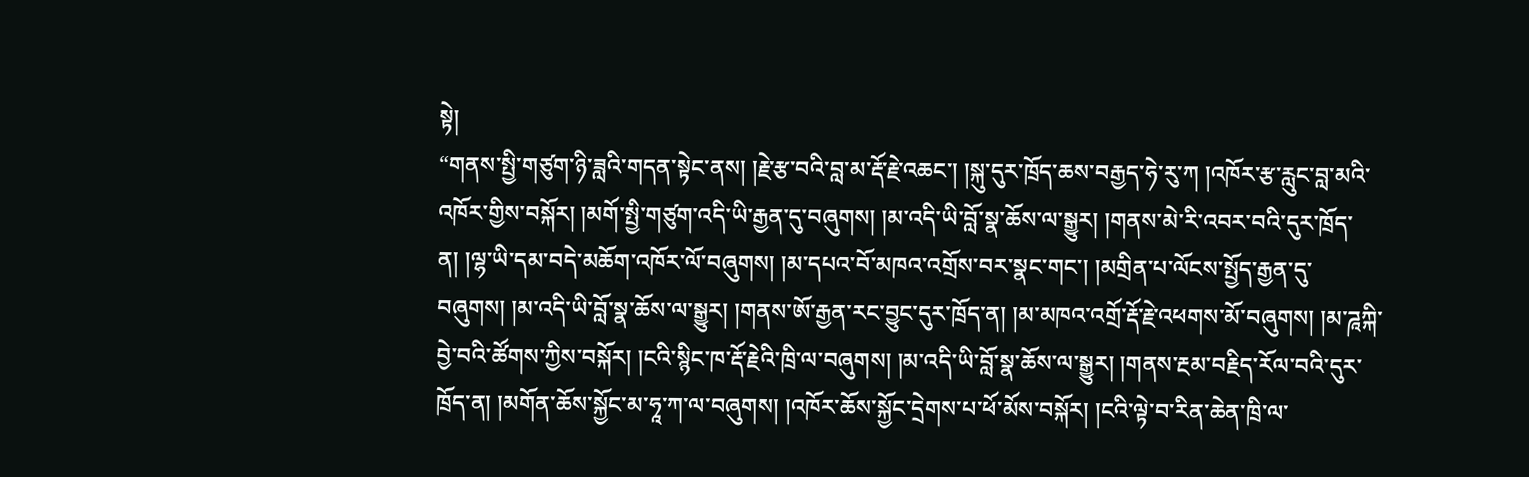སྟེ།
“གནས་སྤྱི་གཙུག་ཉི་ཟླའི་གདན་སྟེང་ནས། །རྗེ་རྩ་བའི་བླ་མ་རྡོ་རྗེ་འཆང་། །སྐུ་དུར་ཁྲོད་ཆས་བརྒྱད་ཧེ་རུ་ཀ །འཁོར་རྩ་རླུང་བླ་མའི་འཁོར་གྱིས་བསྐོར། །མགོ་སྤྱི་གཙུག་འདི་ཡི་རྒྱན་དུ་བཞུགས། །མ་འདི་ཡི་བློ་སྣ་ཆོས་ལ་སྒྱུར། །གནས་མེ་རི་འབར་བའི་དུར་ཁྲོད་ན། །ལྷ་ཡི་དམ་བདེ་མཆོག་འཁོར་ལོ་བཞུགས། །མ་དཔའ་བོ་མཁའ་འགྲོས་བར་སྣང་གང་། །མགྲིན་པ་ལོངས་སྤྱོད་རྒྱན་དུ་བཞུགས། །མ་འདི་ཡི་བློ་སྣ་ཆོས་ལ་སྒྱུར། །གནས་ཨོ་རྒྱན་རང་བྱུང་དུར་ཁྲོད་ན། །མ་མཁའ་འགྲོ་རྡོ་རྗེ་འཕགས་མོ་བཞུགས། །མ་ཌཱཀྐི་བྱེ་བའི་ཚོགས་ཀྱིས་བསྐོར། །ངའི་སྙིང་ཁ་རྡོ་རྗེའི་ཁྲི་ལ་བཞུགས། །མ་འདི་ཡི་བློ་སྣ་ཆོས་ལ་སྒྱུར། །གནས་རྔམ་བརྗིད་རོལ་བའི་དུར་ཁྲོད་ན། །མགོན་ཆོས་སྐྱོང་མ་ཧཱ་ཀ་ལ་བཞུགས། །འཁོར་ཆོས་སྐྱོང་དྲེགས་པ་ཕོ་མོས་བསྐོར། །ངའི་ལྟེ་བ་རིན་ཆེན་ཁྲི་ལ་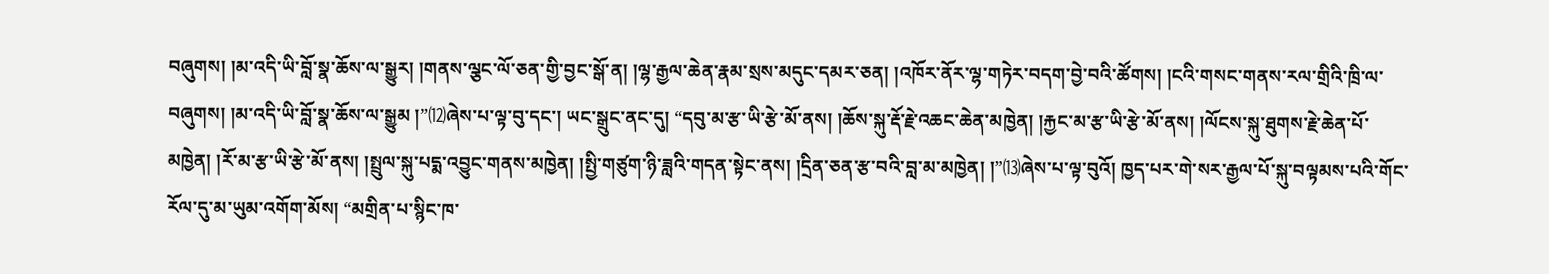བཞུགས། །མ་འདི་ཡི་བློ་སྣ་ཆོས་ལ་སྒྱུར། །གནས་ལྕང་ལོ་ཅན་གྱི་བྱང་སྒོ་ན། །ལྷ་རྒྱལ་ཆེན་རྣམ་སྲས་མདུང་དམར་ཅན། །འཁོར་ནོར་ལྷ་གཏེར་བདག་བྱེ་བའི་ཚོགས། །ངའི་གསང་གནས་རལ་གྲིའི་ཁྲི་ལ་བཞུགས། །མ་འདི་ཡི་བློ་སྣ་ཆོས་ལ་སྒྱུམ །”⑿ཞེས་པ་ལྟ་བུ་དང་། ཡང་སྒྲུང་ནང་དུ། “དབུ་མ་རྩ་ཡི་རྩེ་མོ་ནས། །ཆོས་སྐུ་རྡོ་རྗེ་འཆང་ཆེན་མཁྱེན། །རྐྱང་མ་རྩ་ཡི་རྩེ་མོ་ནས། །ལོངས་སྐུ་ཐུགས་རྗེ་ཆེན་པོ་མཁྱེན། །རོ་མ་རྩ་ཡི་རྩེ་མོ་ནས། །སྤྲུལ་སྐུ་པདྨ་འབྱུང་གནས་མཁྱེན། །སྤྱི་གཙུག་ཉི་ཟླའི་གདན་སྟེང་ནས། །དྲིན་ཅན་རྩ་བའི་བླ་མ་མཁྱེན། །”⒀ཞེས་པ་ལྟ་བུའོ། ཁྱད་པར་གེ་སར་རྒྱལ་པོ་སྐུ་བལྟམས་པའི་གོང་རོལ་དུ་མ་ཡུམ་འགོག་མོས། “མགྲིན་པ་སྙིང་ཁ་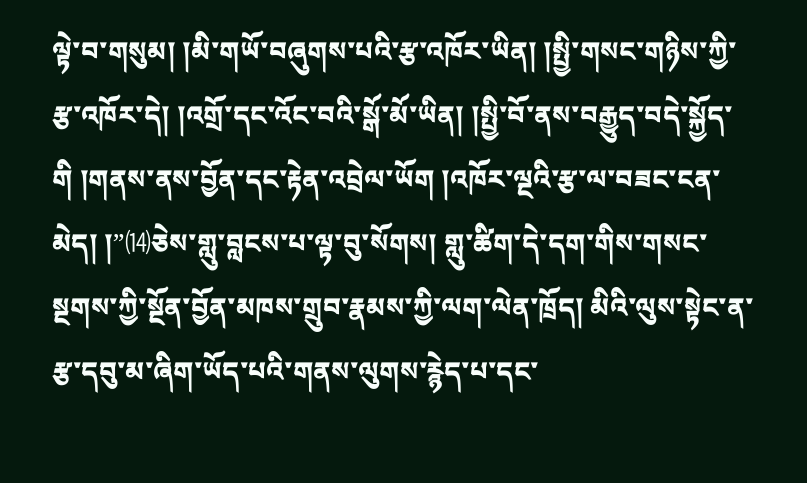ལྟེ་བ་གསུམ། །མི་གཡོ་བཞུགས་པའི་རྩ་འཁོར་ཡིན། །སྤྱི་གསང་གཉིས་ཀྱི་རྩ་འཁོར་དེ། །འགྲོ་དང་འོང་བའི་སྒོ་མོ་ཡིན། །སྤྱི་བོ་ནས་བརྒྱུད་བདེ་སྐྱོད་གི །གནས་ནས་བྱོན་དང་རྟེན་འབྲེལ་ཡོག །འཁོར་ལྔའི་རྩ་ལ་བཟང་ངན་མེད། །”⒁ཅེས་གླུ་བླངས་པ་ལྟ་བུ་སོགས། གླུ་ཚིག་དེ་དག་གིས་གསང་སྔགས་ཀྱི་སྔོན་བྱོན་མཁས་གྲུབ་རྣམས་ཀྱི་ལག་ལེན་ཁྲོད། མིའི་ལུས་སྟེང་ན་རྩ་དབུ་མ་ཞིག་ཡོད་པའི་གནས་ལུགས་རྙེད་པ་དང་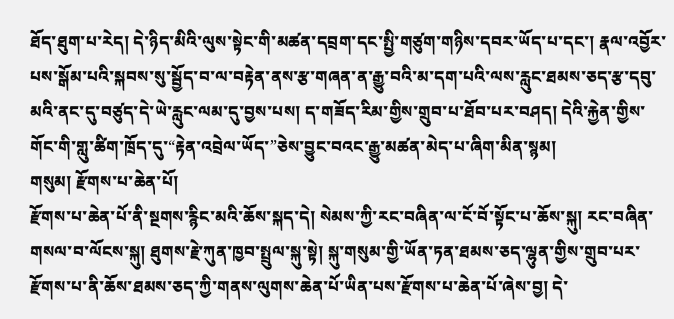ཐོད་ཐུག་པ་རེད། དེ་ཉིད་མིའི་ལུས་སྟེང་གི་མཚན་དབྲག་དང་སྤྱི་གཙུག་གཉིས་དབར་ཡོད་པ་དང་། རྣལ་འབྱོར་པས་སྒོམ་པའི་སྐབས་སུ་སྦྱོད་བ་ལ་བརྟེན་ནས་རྩ་གཞན་ན་རྒྱུ་བའི་མ་དག་པའི་ལས་རླུང་ཐམས་ཅད་རྩ་དབུ་མའི་ནང་དུ་བཙུད་དེ་ཡེ་རླུང་ལམ་དུ་བྱས་པས། ད་གཟོད་རིམ་གྱིས་གྲུབ་པ་ཐོབ་པར་བཤད། དེའི་རྐྱེན་གྱིས་གོང་གི་གླུ་ཚིག་ཁྲོད་དུ་“རྟེན་འབྲེལ་ཡོད་”ཅེས་བྱུང་བའང་རྒྱུ་མཚན་མེད་པ་ཞིག་མིན་སྙམ།
གསུམ། རྫོགས་པ་ཆེན་པོ།
རྫོགས་པ་ཆེན་པོ་ནི་སྔགས་རྙིང་མའི་ཆོས་སྐད་དེ། སེམས་ཀྱི་རང་བཞིན་ལ་ངོ་བོ་སྟོང་པ་ཆོས་སྐུ། རང་བཞིན་གསལ་བ་ལོངས་སྐུ། ཐུགས་རྗེ་ཀུན་ཁྱབ་སྤྲུལ་སྐུ་སྟེ། སྐུ་གསུམ་གྱི་ཡོན་ཏན་ཐམས་ཅད་ལྷུན་གྱིས་གྲུབ་པར་རྫོགས་པ་ནི་ཆོས་ཐམས་ཅད་ཀྱི་གནས་ལུགས་ཆེན་པོ་ཡིན་པས་རྫོགས་པ་ཆེན་པོ་ཞེས་བྱ། དེ་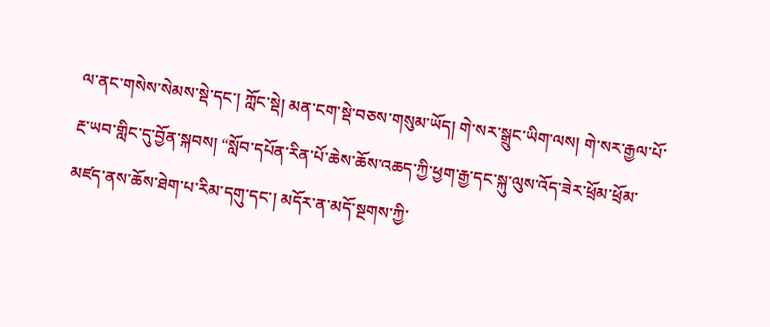ལ་ནང་གསེས་སེམས་སྡེ་དང་། ཀློང་སྡེ། མན་ངག་སྡེ་བཅས་གསུམ་ཡོད། གེ་སར་སྒྲུང་ཡིག་ལས། གེ་སར་རྒྱལ་པོ་རྔ་ཡབ་གླིང་དུ་བྱོན་སྐབས། “སློབ་དཔོན་རིན་པོ་ཆེས་ཆོས་འཆད་ཀྱི་ཕྱག་རྒྱ་དང་སྐུ་ལུས་འོད་ཟེར་ཕྲོམ་ཕྲོམ་མཛད་ནས་ཆོས་ཐེག་པ་རིམ་དགུ་དང་། མདོར་ན་མདོ་སྔགས་ཀྱི་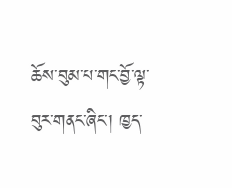ཆོས་བུམ་པ་གང་བྱོ་ལྟ་བུར་གནང་ཞིང་། ཁྱད་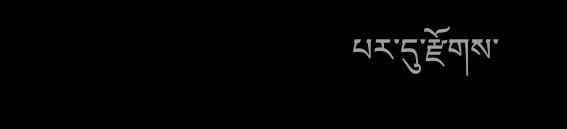པར་དུ་རྫོགས་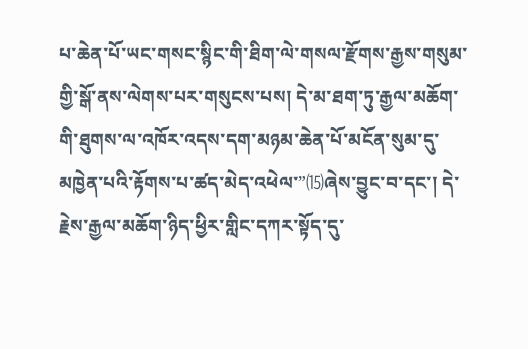པ་ཆེན་པོ་ཡང་གསང་སྙིང་གི་ཐིག་ལེ་གསལ་རྫོགས་རྒྱས་གསུམ་གྱི་སྒོ་ནས་ལེགས་པར་གསུངས་པས། དེ་མ་ཐག་ཏུ་རྒྱལ་མཆོག་གི་ཐུགས་ལ་འཁོར་འདས་དག་མཉམ་ཆེན་པོ་མངོན་སུམ་དུ་མཁྱེན་པའི་རྟོགས་པ་ཚད་མེད་འཕེལ་”⒂ཞེས་བྱུང་བ་དང་། དེ་རྗེས་རྒྱལ་མཆོག་ཉིད་ཕྱིར་གླིང་དཀར་སྟོད་དུ་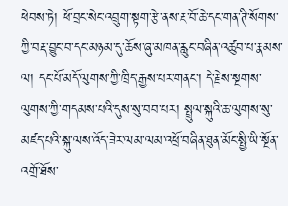ཕེབས་ཏེ། ཕོ་བྲང་སེང་འབྲུག་སྟག་རྩེ་ནས་རྔ་བོ་ཆེ་དང་གན་ཊི་སོགས་ཀྱི་བརྡ་བྱུང་བ་དང་མཉམ་དུ་ཆོས་ཞུ་མཁན་རླུང་བཞིན་འཚུབ་པ་རྣམས་ལ། དང་པོ་མདོ་ལུགས་ཀྱི་ཁྲིད་རྒྱས་པར་གནང་། དེ་རྗེས་སྔགས་ལུགས་ཀྱི་གདམས་པའི་དུས་སུ་བབ་པར། སྤྲུལ་སྐུའི་ཆ་ལུགས་སུ་མཛད་པའི་སྐུ་ལས་འོད་ཟེར་ལམ་ལམ་འཕྲོ་བཞིན་ཐུན་མོང་སྤྱི་ཡི་སྔོན་འགྲོ་ཐོས་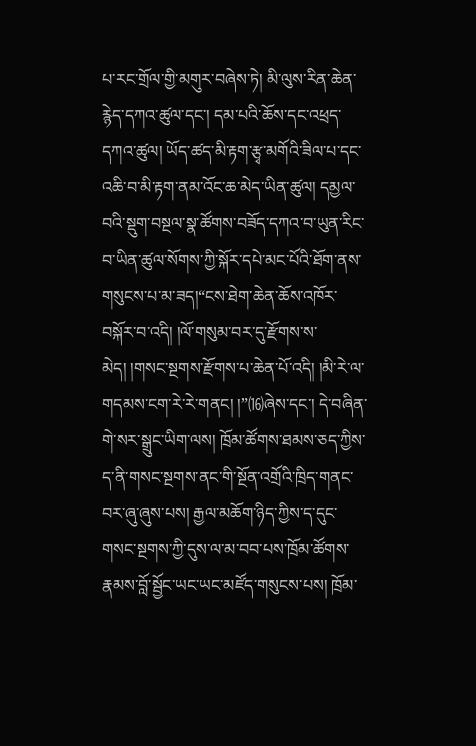པ་རང་གྲོལ་གྱི་མགུར་བཞེས་ཏེ། མི་ལུས་རིན་ཆེན་རྙེད་དཀའ་ཚུལ་དང་། དམ་པའི་ཆོས་དང་འཕྲད་དཀའ་ཚུལ། ཡོད་ཚད་མི་རྟག་རྩྭ་མགོའི་ཟིལ་པ་དང་འཆི་བ་མི་རྟག་ནམ་འོང་ཆ་མེད་ཡིན་ཚུལ། དམྱལ་བའི་སྡུག་བསྔལ་སྣ་ཚོགས་བཟོད་དཀའ་བ་ཡུན་རིང་བ་ཡིན་ཚུལ་སོགས་ཀྱི་སྐོར་དཔེ་མང་པོའི་ཐོག་ནས་གསུངས་པ་མ་ཟད།“ངས་ཐེག་ཆེན་ཆོས་འཁོར་བསྐོར་བ་འདི། །ལོ་གསུམ་བར་དུ་རྫོགས་ས་མེད། །གསང་སྔགས་རྫོགས་པ་ཆེན་པོ་འདི། །མི་རེ་ལ་གདམས་ངག་རེ་རེ་གནང། །”⒃ཞེས་དང་། དེ་བཞིན་གེ་སར་སྒྲུང་ཡིག་ལས། ཁྲོམ་ཚོགས་ཐམས་ཅད་ཀྱིས་ད་ནི་གསང་སྔགས་ནང་གི་སྔོན་འགྲོའི་ཁྲིད་གནང་བར་ཞུ་ཞུས་པས། རྒྱལ་མཆོག་ཉིད་ཀྱིས་ད་དུང་གསང་སྔགས་ཀྱི་དུས་ལ་མ་བབ་པས་ཁྲོམ་ཚོགས་རྣམས་བློ་སྦྱོང་ཡང་ཡང་མཛོད་གསུངས་པས། ཁྲོམ་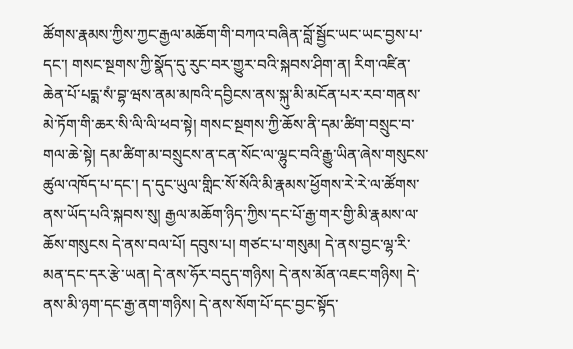ཚོགས་རྣམས་ཀྱིས་ཀྱང་རྒྱལ་མཆོག་གི་བཀའ་བཞིན་བློ་སྦྱོང་ཡང་ཡང་བྱས་པ་དང་། གསང་སྔགས་ཀྱི་སྣོད་དུ་རུང་བར་གྱུར་བའི་སྐབས་ཤིག་ན། རིག་འཛིན་ཆེན་པོ་པདྨ་སཾ་བྷ་ཝས་ནམ་མཁའི་དབྱིངས་ནས་སྐུ་མི་མངོན་པར་རབ་གནས་མེ་ཏོག་གི་ཆར་སི་ལི་ལི་ཕབ་སྟེ། གསང་སྔགས་ཀྱི་ཆོས་ནི་དམ་ཚིག་བསྲུང་བ་གལ་ཆེ་སྟེ། དམ་ཚིག་མ་བསྲུངས་ན་ངན་སོང་ལ་ལྷུང་བའི་རྒྱུ་ཡིན་ཞེས་གསུངས་ཚུལ་འཁོད་པ་དང་། ད་དུང་ཡུལ་གླིང་སོ་སོའི་མི་རྣམས་ཕྱོགས་རེ་རེ་ལ་ཚོགས་ནས་ཡོད་པའི་སྐབས་སུ། རྒྱལ་མཆོག་ཉིད་ཀྱིས་དང་པོ་རྒྱ་གར་གྱི་མི་རྣམས་ལ་ཆོས་གསུངས དེ་ནས་བལ་པོ། དབུས་པ། གཙང་པ་གསུམ། དེ་ནས་བྱང་ལྷ་རི་མན་དང་དར་རྩེ་ཡན། དེ་ནས་ཧོར་བདུད་གཉིས། དེ་ནས་མོན་འཇང་གཉིས། དེ་ནས་མི་ཉག་དང་རྒྱ་ནག་གཉིས། དེ་ནས་སོག་པོ་དང་བྱང་སྟོད་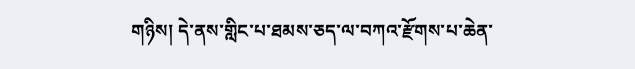གཉིས། དེ་ནས་གླིང་པ་ཐམས་ཅད་ལ་བཀའ་རྫོགས་པ་ཆེན་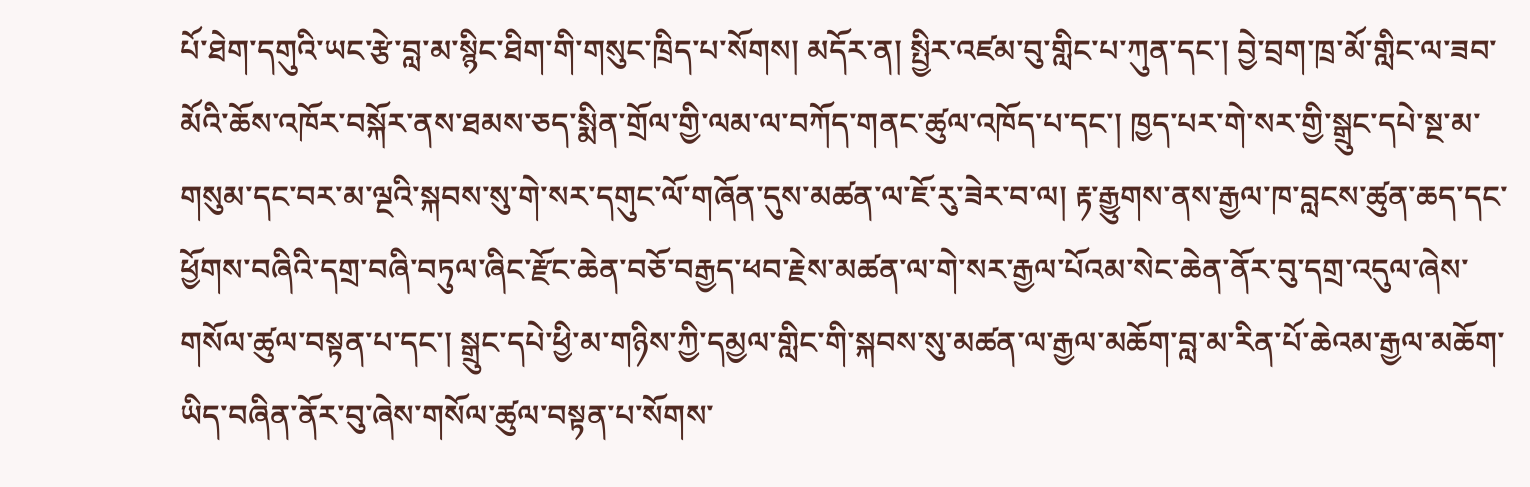པོ་ཐེག་དགུའི་ཡང་རྩེ་བླ་མ་སྙིང་ཐིག་གི་གསུང་ཁྲིད་པ་སོགས། མདོར་ན། སྤྱིར་འཛམ་བུ་གླིང་པ་ཀུན་དང་། བྱེ་བྲག་ཁྲ་མོ་གླིང་ལ་ཟབ་མོའི་ཆོས་འཁོར་བསྐོར་ནས་ཐམས་ཅད་སྨིན་གྲོལ་གྱི་ལམ་ལ་བཀོད་གནང་ཚུལ་འཁོད་པ་དང་། ཁྱད་པར་གེ་སར་གྱི་སྒྲུང་དཔེ་སྔ་མ་གསུམ་དང་བར་མ་ལྔའི་སྐབས་སུ་གེ་སར་དགུང་ལོ་གཞོན་དུས་མཚན་ལ་ཇོ་རུ་ཟེར་བ་ལ། རྟ་རྒྱུགས་ནས་རྒྱལ་ཁ་བླངས་ཚུན་ཆད་དང་ཕྱོགས་བཞིའི་དགྲ་བཞི་བཏུལ་ཞིང་རྫོང་ཆེན་བཅོ་བརྒྱད་ཕབ་རྗེས་མཚན་ལ་གེ་སར་རྒྱལ་པོའམ་སེང་ཆེན་ནོར་བུ་དགྲ་འདུལ་ཞེས་གསོལ་ཚུལ་བསྟན་པ་དང་། སྒྲུང་དཔེ་ཕྱི་མ་གཉིས་ཀྱི་དམྱལ་གླིང་གི་སྐབས་སུ་མཚན་ལ་རྒྱལ་མཆོག་བླ་མ་རིན་པོ་ཆེའམ་རྒྱལ་མཆོག་ཡིད་བཞིན་ནོར་བུ་ཞེས་གསོལ་ཚུལ་བསྟན་པ་སོགས་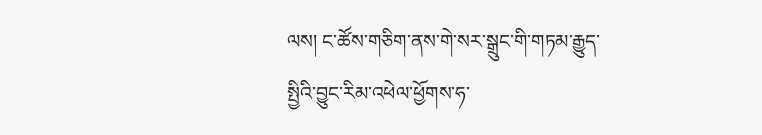ལས། ང་ཚོས་གཅིག་ནས་གེ་སར་སྒྲུང་གི་གཏམ་རྒྱུད་སྤྱིའི་བྱུང་རིམ་འཕེལ་ཕྱོགས་ཧ་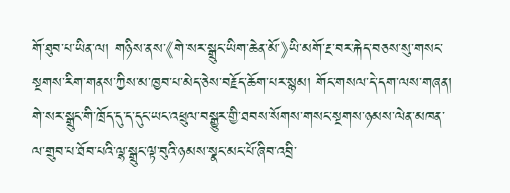གོ་ཐུབ་པ་ཡིན་ལ། གཉིས་ནས་《གེ་སར་སྒྲུང་ཡིག་ཆེན་མོ་》ཡི་མགོ་རྔ་བར་རྐེད་བཅས་སུ་གསང་སྔགས་རིག་གནས་ཀྱིས་མ་ཁྱབ་པ་མེད་ཅེས་བརྗོད་ཆོག་པར་སྙམ། གོང་གསལ་དེ་དག་ལས་གཞན། གེ་སར་སྒྲུང་གི་ཁྲོད་དུ་ད་དུང་ཡང་འཕྲུལ་བསྒྱུར་གྱི་ཐབས་སོགས་གསང་སྔགས་ཉམས་ལེན་མཁན་ལ་གྲུབ་པ་ཐོབ་པའི་ལྷ་སྒྲུང་ལྟ་བུའི་ཉམས་སྣང་མང་པོ་ཞིབ་འབྲི་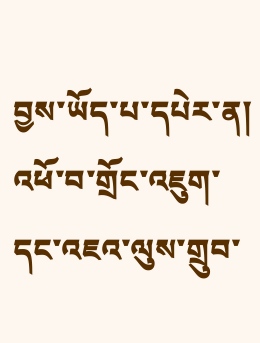བྱས་ཡོད་པ་དཔེར་ན། འཕོ་བ་གྲོང་འཇུག་དང་འཇའ་ལུས་གྲུབ་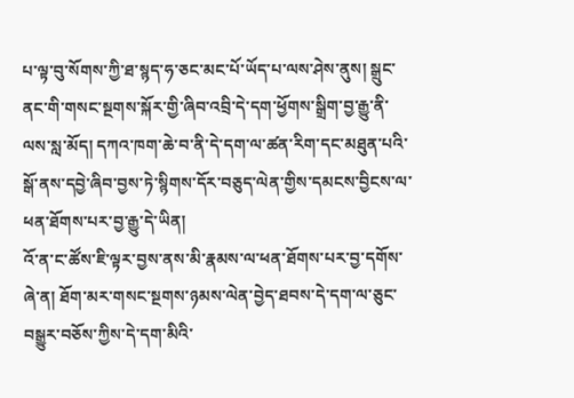པ་ལྟ་བུ་སོགས་ཀྱི་ཐ་སྙད་ཧ་ཅང་མང་པོ་ཡོད་པ་ལས་ཤེས་ནུས། སྒྲུང་ནང་གི་གསང་སྔགས་སྐོར་གྱི་ཞིབ་འབྲི་དེ་དག་ཕྱོགས་སྒྲིག་བྱ་རྒྱུ་ནི་ལས་སླ་མོད། དཀའ་ཁག་ཆེ་བ་ནི་དེ་དག་ལ་ཚན་རིག་དང་མཐུན་པའི་སྒོ་ནས་དབྱེ་ཞིབ་བྱས་ཏེ་སྙིགས་དོར་བཅུད་ལེན་གྱིས་དམངས་བྱིངས་ལ་ཕན་ཐོགས་པར་བྱ་རྒྱུ་དེ་ཡིན།
འོ་ན་ང་ཚོས་ཇི་ལྟར་བྱས་ནས་མི་རྣམས་ལ་ཕན་ཐོགས་པར་བྱ་དགོས་ཞེ་ན། ཐོག་མར་གསང་སྔགས་ཉམས་ལེན་བྱེད་ཐབས་དེ་དག་ལ་ཅུང་བསྒྱུར་བཅོས་ཀྱིས་དེ་དག་མིའི་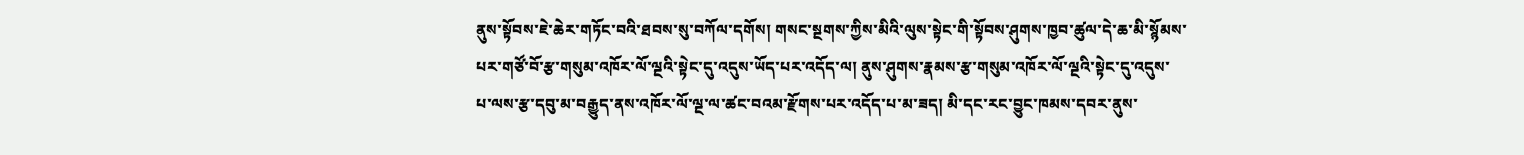ནུས་སྟོབས་ཇེ་ཆེར་གཏོང་བའི་ཐབས་སུ་བཀོལ་དགོས། གསང་སྔགས་ཀྱིས་མིའི་ལུས་སྟེང་གི་སྟོབས་ཤུགས་ཁྱབ་ཚུལ་དེ་ཆ་མི་སྙོམས་པར་གཙོ་བོ་རྩ་གསུམ་འཁོར་ལོ་ལྔའི་སྟེང་དུ་འདུས་ཡོད་པར་འདོད་ལ། ནུས་ཤུགས་རྣམས་རྩ་གསུམ་འཁོར་ལོ་ལྔའི་སྟེང་དུ་འདུས་པ་ལས་རྩ་དབུ་མ་བརྒྱུད་ནས་འཁོར་ལོ་ལྔ་ལ་ཚང་བའམ་རྫོགས་པར་འདོད་པ་མ་ཟད། མི་དང་རང་བྱུང་ཁམས་དབར་ནུས་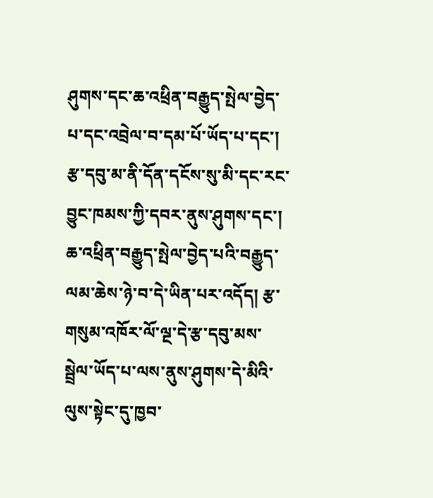ཤུགས་དང་ཆ་འཕྲིན་བརྒྱུད་སྤེལ་བྱེད་པ་དང་འབྲེལ་བ་དམ་པོ་ཡོད་པ་དང་། རྩ་དབུ་མ་ནི་དོན་དངོས་སུ་མི་དང་རང་བྱུང་ཁམས་ཀྱི་དབར་ནུས་ཤུགས་དང་། ཆ་འཕྲིན་བརྒྱུད་སྤེལ་བྱེད་པའི་བརྒྱུད་ལམ་ཆེས་ཉེ་བ་དེ་ཡིན་པར་འདོད། རྩ་གསུམ་འཁོར་ལོ་ལྔ་དེ་རྩ་དབུ་མས་སྦྲེལ་ཡོད་པ་ལས་ནུས་ཤུགས་དེ་མིའི་ལུས་སྟེང་དུ་ཁྱབ་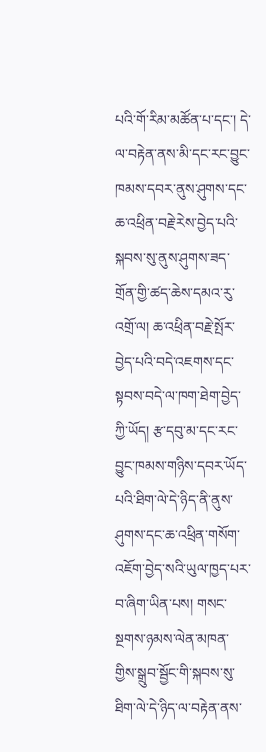པའི་གོ་རིམ་མཚོན་པ་དང་། དེ་ལ་བརྟེན་ནས་མི་དང་རང་བྱུང་ཁམས་དབར་ནུས་ཤུགས་དང་ཆ་འཕྲིན་བརྗེ་རེས་བྱེད་པའི་སྐབས་སུ་ནུས་ཤུགས་ཟད་གྲོན་གྱི་ཚད་ཆེས་དམའ་རུ་འགྲོ་ལ། ཆ་འཕྲིན་བརྗེ་སྤོར་བྱེད་པའི་བདེ་འཇགས་དང་སྟབས་བདེ་ལ་ཁག་ཐེག་བྱེད་ཀྱི་ཡོད། རྩ་དབུ་མ་དང་རང་བྱུང་ཁམས་གཉིས་དབར་ཡོད་པའི་ཐིག་ལེ་དེ་ཉིད་ནི་ནུས་ཤུགས་དང་ཆ་འཕྲིན་གསོག་འཇོག་བྱེད་སའི་ཡུལ་ཁྱད་པར་བ་ཞིག་ཡིན་པས། གསང་སྔགས་ཉམས་ལེན་མཁན་གྱིས་སྒྲུབ་སྦྱོང་གི་སྐབས་སུ་ཐིག་ལེ་དེ་ཉིད་ལ་བརྟེན་ནས་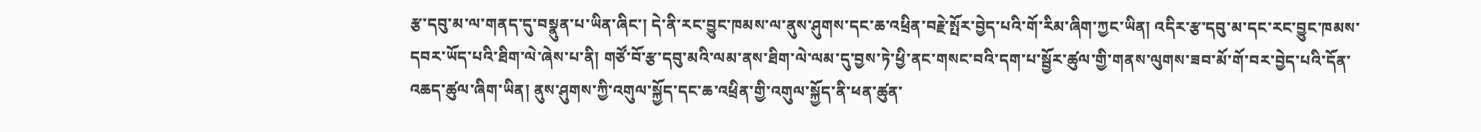རྩ་དབུ་མ་ལ་གནད་དུ་བསྣུན་པ་ཡིན་ཞིང་། དེ་ནི་རང་བྱུང་ཁམས་ལ་ནུས་ཤུགས་དང་ཆ་འཕྲིན་བརྗེ་སྤོར་བྱེད་པའི་གོ་རིམ་ཞིག་ཀྱང་ཡིན། འདིར་རྩ་དབུ་མ་དང་རང་བྱུང་ཁམས་དབར་ཡོད་པའི་ཐིག་ལེ་ཞེས་པ་ནི། གཙོ་བོ་རྩ་དབུ་མའི་ལམ་ནས་ཐིག་ལེ་ལམ་དུ་བྱས་ཏེ་ཕྱི་ནང་གསང་བའི་དག་པ་སྦྱོར་ཚུལ་གྱི་གནས་ལུགས་ཟབ་མོ་གོ་བར་བྱེད་པའི་དོན་འཆད་ཚུལ་ཞིག་ཡིན། ནུས་ཤུགས་ཀྱི་འགུལ་སྐྱོད་དང་ཆ་འཕྲིན་གྱི་འགུལ་སྐྱོད་ནི་ཕན་ཚུན་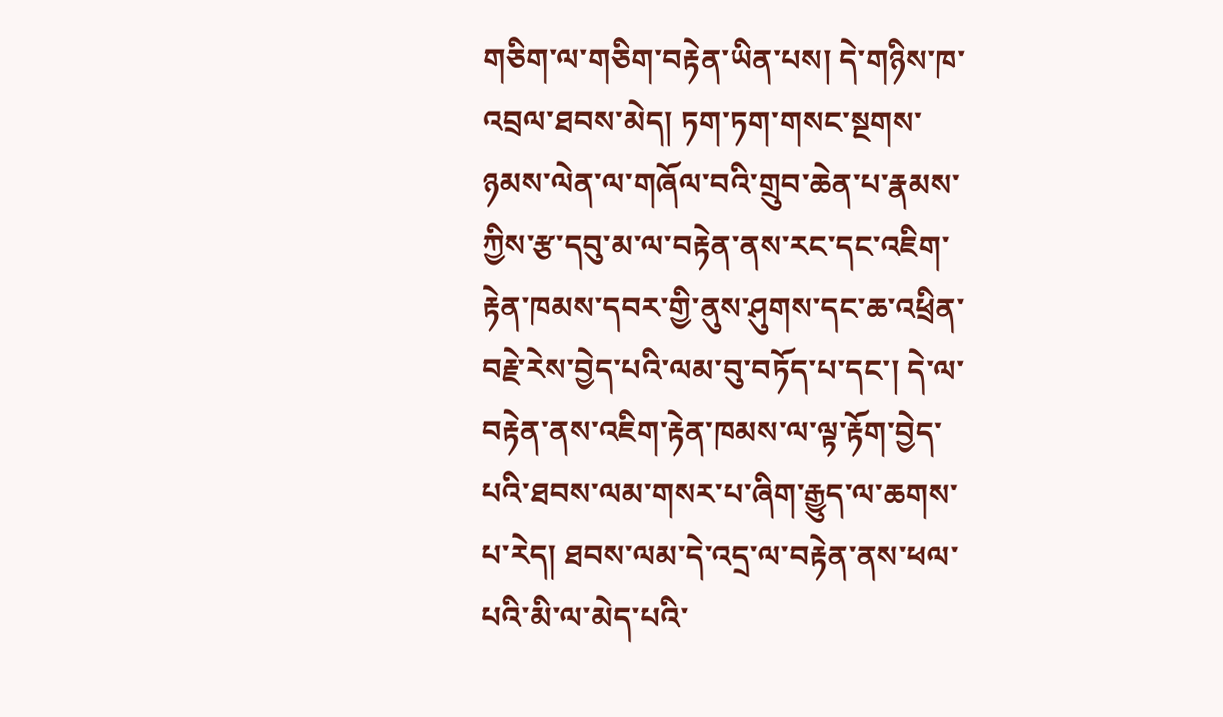གཅིག་ལ་གཅིག་བརྟེན་ཡིན་པས། དེ་གཉིས་ཁ་འབྲལ་ཐབས་མེད། ཏག་ཏག་གསང་སྔགས་ཉམས་ལེན་ལ་གཞོལ་བའི་གྲུབ་ཆེན་པ་རྣམས་ཀྱིས་རྩ་དབུ་མ་ལ་བརྟེན་ནས་རང་དང་འཇིག་རྟེན་ཁམས་དབར་གྱི་ནུས་ཤུགས་དང་ཆ་འཕྲིན་བརྗེ་རེས་བྱེད་པའི་ལམ་བུ་བཏོད་པ་དང་། དེ་ལ་བརྟེན་ནས་འཇིག་རྟེན་ཁམས་ལ་ལྟ་རྟོག་བྱེད་པའི་ཐབས་ལམ་གསར་པ་ཞིག་རྒྱུད་ལ་ཆགས་པ་རེད། ཐབས་ལམ་དེ་འདྲ་ལ་བརྟེན་ནས་ཕལ་པའི་མི་ལ་མེད་པའི་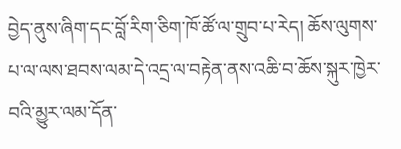བྱེད་ནུས་ཞིག་དང་བློ་རིག་ཅིག་ཁོ་ཚོ་ལ་གྲུབ་པ་རེད། ཆོས་ལུགས་པ་ལ་ལས་ཐབས་ལམ་དེ་འདྲ་ལ་བརྟེན་ནས་འཆི་བ་ཆོས་སྐུར་ཁྱེར་བའི་མྱུར་ལམ་དོན་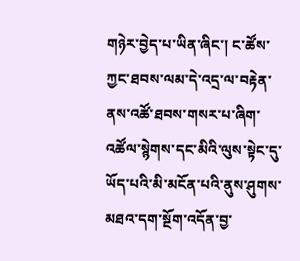གཉེར་བྱེད་པ་ཡིན་ཞིང་། ང་ཚོས་ཀྱང་ཐབས་ལམ་དེ་འདྲ་ལ་བརྟེན་ནས་འཚོ་ཐབས་གསར་པ་ཞིག་འཚོལ་སྙེགས་དང་མིའི་ལུས་སྟེང་དུ་ཡོད་པའི་མི་མངོན་པའི་ནུས་ཤུགས་མཐའ་དག་སྔོག་འདོན་བྱ་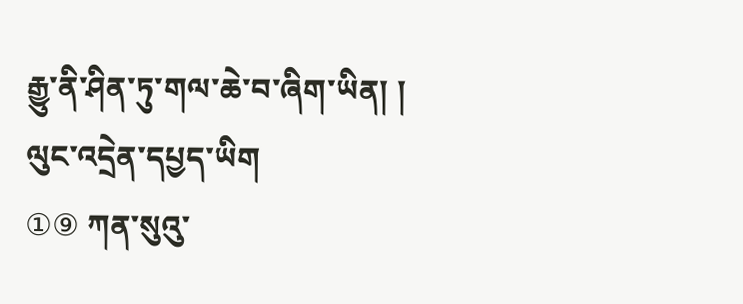རྒྱུ་ནི་ཤིན་ཏུ་གལ་ཆེ་བ་ཞིག་ཡིན། །
ལུང་འདྲེན་དཔྱད་ཡིག
①⑨ ཀན་སུའུ་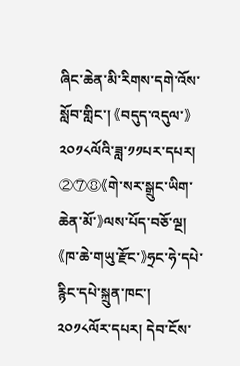ཞིང་ཆེན་མི་རིགས་དགེ་འོས་སློབ་གླིང་། 《བདུད་འདུལ་》༢༠༡༨ལོའི་ཟླ་༡༡པར་དཔར།
②⑦⑧《གེ་སར་སྒྲུང་ཡིག་ཆེན་མོ་》ལས་པོད་བཅོ་ལྔ། 《ཁ་ཆེ་གཡུ་རྫོང་》ཧྲང་ཧེ་དཔེ་རྙིང་དཔེ་སྐྲུན་ཁང་། ༢༠༡༨ལོར་དཔར། དེབ་ངོས་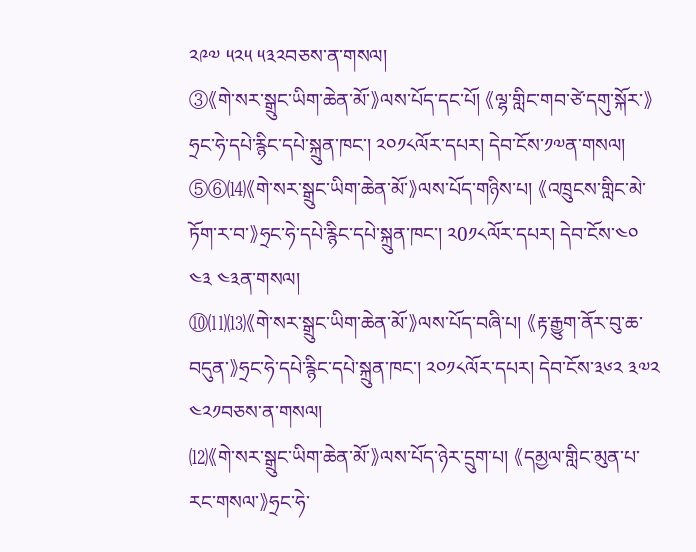༢༩༧ ༥༢༥ ༥༣༢བཅས་ན་གསལ།
③《གེ་སར་སྒྲུང་ཡིག་ཆེན་མོ་》ལས་པོད་དང་པོ། 《ལྷ་གླིང་གབ་ཙེ་དགུ་སྐོར་》ཧྲང་ཧེ་དཔེ་རྙིང་དཔེ་སྐྲུན་ཁང་། ༢༠༡༨ལོར་དཔར། དེབ་ངོས་༡༧ན་གསལ།
⑤⑥⒁《གེ་སར་སྒྲུང་ཡིག་ཆེན་མོ་》ལས་པོད་གཉིས་པ། 《འཁྲུངས་གླིང་མེ་ཏོག་ར་བ་》ཧྲང་ཧེ་དཔེ་རྙིང་དཔེ་སྐྲུན་ཁང་། ༢0༡༨ལོར་དཔར། དེབ་ངོས་༤༠ ༤༣ ༤༣ན་གསལ།
⑩⑾⒀《གེ་སར་སྒྲུང་ཡིག་ཆེན་མོ་》ལས་པོད་བཞི་པ། 《རྟ་རྒྱུག་ནོར་བུ་ཆ་བདུན་》ཧྲང་ཧེ་དཔེ་རྙིང་དཔེ་སྐྲུན་ཁང་། ༢༠༡༨ལོར་དཔར། དེབ་ངོས་༣༦༢ ༣༧༢ ༤༢༡བཅས་ན་གསལ།
⑿《གེ་སར་སྒྲུང་ཡིག་ཆེན་མོ་》ལས་པོད་ཉེར་དྲུག་པ། 《དམྱལ་གླིང་མུན་པ་རང་གསལ་》ཧྲང་ཧེ་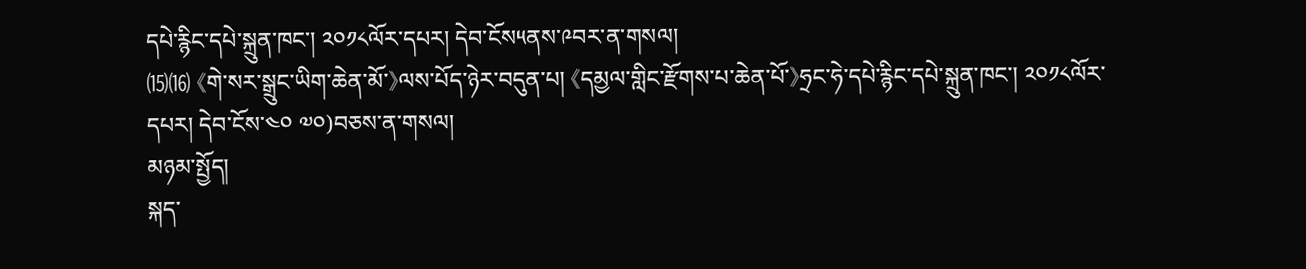དཔེ་རྙིང་དཔེ་སྐྲུན་ཁང་། ༢༠༡༨ལོར་དཔར། དེབ་ངོས༥ནས་༩བར་ན་གསལ།
⒂⒃ 《གེ་སར་སྒྲུང་ཡིག་ཆེན་མོ་》ལས་པོད་ཉེར་བདུན་པ། 《དམྱལ་གླིང་རྫོགས་པ་ཆེན་པོ་》ཧྲང་ཧེ་དཔེ་རྙིང་དཔེ་སྐྲུན་ཁང་། ༢༠༡༨ལོར་དཔར། དེབ་ངོས་༤༠ ༧༠)བཅས་ན་གསལ།
མཉམ་སྤྱོད།
སྐད་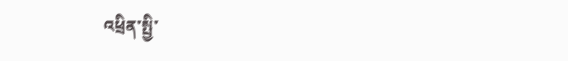འཕྲིན་སྤྱི་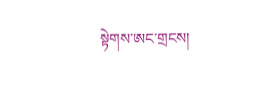སྟེགས་ཨང་གྲངས།